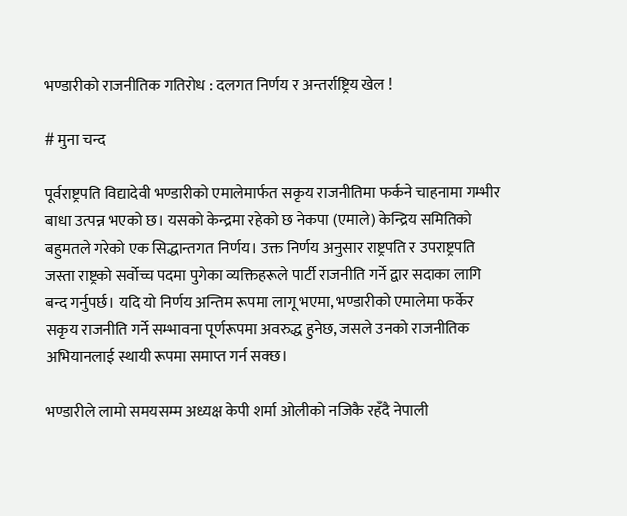भण्डारीको राजनीतिक गतिरोध : दलगत निर्णय र अन्तर्राष्ट्रिय खेल !

# मुना चन्द

पूर्वराष्ट्रपति विद्यादेवी भण्डारीको एमालेमार्फत सकृय राजनीतिमा फर्कने चाहनामा गम्भीर बाधा उत्पन्न भएको छ। यसको केन्द्रमा रहेको छ नेकपा (एमाले) केन्द्रिय समितिको बहुमतले गरेको एक सिद्धान्तगत निर्णय। उक्त निर्णय अनुसार राष्ट्रपति र उपराष्ट्रपति जस्ता राष्ट्रको सर्वोच्च पदमा पुगेका व्यक्तिहरूले पार्टी राजनीति गर्ने द्वार सदाका लागि बन्द गर्नुपर्छ। यदि यो निर्णय अन्तिम रूपमा लागू भएमा, भण्डारीको एमालेमा फर्केर सकृय राजनीति गर्ने सम्भावना पूर्णरूपमा अवरुद्ध हुनेछ, जसले उनको राजनीतिक अभियानलाई स्थायी रूपमा समाप्त गर्न सक्छ।

भण्डारीले लामो समयसम्म अध्यक्ष केपी शर्मा ओलीको नजिकै रहँदै नेपाली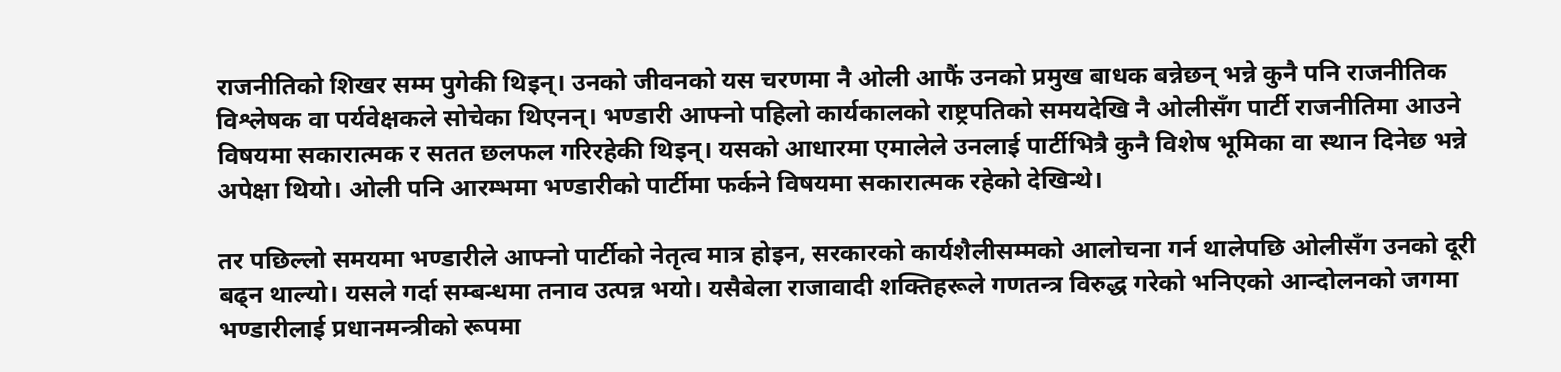राजनीतिको शिखर सम्म पुगेकी थिइन्। उनको जीवनको यस चरणमा नै ओली आफैं उनको प्रमुख बाधक बन्नेछन् भन्ने कुनै पनि राजनीतिक विश्लेषक वा पर्यवेक्षकले सोचेका थिएनन्। भण्डारी आफ्नो पहिलो कार्यकालको राष्ट्रपतिको समयदेखि नै ओलीसँग पार्टी राजनीतिमा आउने विषयमा सकारात्मक र सतत छलफल गरिरहेकी थिइन्। यसको आधारमा एमालेले उनलाई पार्टीभित्रै कुनै विशेष भूमिका वा स्थान दिनेछ भन्ने अपेक्षा थियो। ओली पनि आरम्भमा भण्डारीको पार्टीमा फर्कने विषयमा सकारात्मक रहेको देखिन्थे।

तर पछिल्लो समयमा भण्डारीले आफ्नो पार्टीको नेतृत्व मात्र होइन, सरकारको कार्यशैलीसम्मको आलोचना गर्न थालेपछि ओलीसँग उनको दूरी बढ्न थाल्यो। यसले गर्दा सम्बन्धमा तनाव उत्पन्न भयो। यसैबेला राजावादी शक्तिहरूले गणतन्त्र विरुद्ध गरेको भनिएको आन्दोलनको जगमा भण्डारीलाई प्रधानमन्त्रीको रूपमा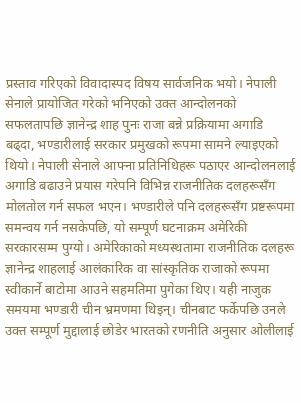प्रस्ताव गरिएको विवादास्पद विषय सार्वजनिक भयो। नेपाली सेनाले प्रायोजित गरेको भनिएको उक्त आन्दोलनको सफलतापछि ज्ञानेन्द्र शाह पुनः राजा बन्ने प्रक्रियामा अगाडि बढ्दा, भण्डारीलाई सरकार प्रमुखको रूपमा सामने ल्याइएको थियो। नेपाली सेनाले आफ्ना प्रतिनिधिहरू पठाएर आन्दोलनलाई अगाडि बढाउने प्रयास गरेपनि विभिन्न राजनीतिक दलहरूसँग मोलतोल गर्न सफल भएन। भण्डारीले पनि दलहरूसँग प्रष्टरूपमा समन्वय गर्न नसकेपछि, यो सम्पूर्ण घटनाक्रम अमेरिकी सरकारसम्म पुग्यो। अमेरिकाको मध्यस्थतामा राजनीतिक दलहरू ज्ञानेन्द्र शाहलाई आलंकारिक वा सांस्कृतिक राजाको रूपमा स्वीकार्ने बाटोमा आउने सहमतिमा पुगेका थिए। यही नाजुक समयमा भण्डारी चीन भ्रमणमा थिइन्। चीनबाट फर्केपछि उनले उक्त सम्पूर्ण मुद्दालाई छोडेर भारतको रणनीति अनुसार ओलीलाई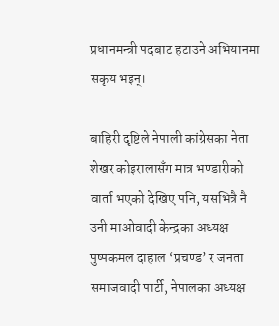प्रधानमन्त्री पदबाट हटाउने अभियानमा सकृय भइन्।

बाहिरी दृष्टिले नेपाली कांग्रेसका नेता शेखर कोइरालासँग मात्र भण्डारीको वार्ता भएको देखिए पनि, यसभित्रै नै उनी माओवादी केन्द्रका अध्यक्ष पुष्पकमल दाहाल ‘प्रचण्ड’ र जनता समाजवादी पार्टी, नेपालका अध्यक्ष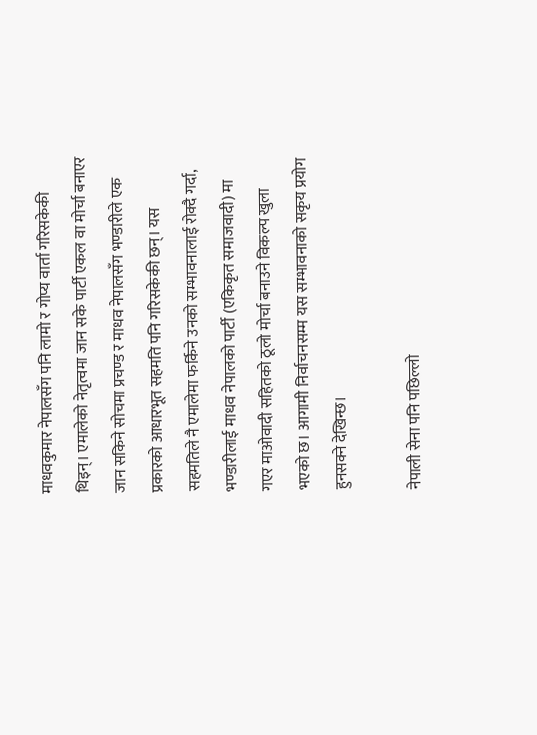माधवकुमार नेपालसँग पनि लामो र गोप्य वार्ता गरिसकेकी थिइन्। एमालेको नेतृत्वमा जान सके पार्टी एकल वा मोर्चा बनाएर जान सकिने सोचमा प्रचण्ड र माधव नेपालसँग भण्डारीले एक प्रकारको आधारभूत सहमति पनि गरिसकेकी छन्। यस सहमतिले नै एमालेमा फर्किने उनको सम्भावनालाई रोक्दै गर्दा, भण्डारीलाई माधव नेपालको पार्टी (एकिकृत समाजवादी) मा गएर माओवादी सहितको ठूलो मोर्चा बनाउने विकल्प खुला भएको छ। आगामी निर्वाचनसम्म यस सम्भावनाको सकृय प्रयोग हुनसक्ने देखिन्छ।

नेपाली सेना पनि पछिल्लो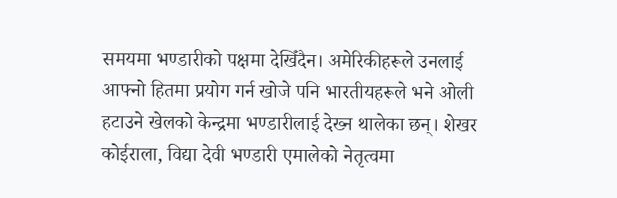समयमा भण्डारीको पक्षमा देखिँदैन। अमेरिकीहरूले उनलाई आफ्नो हितमा प्रयोग गर्न खोजे पनि भारतीयहरूले भने ओली हटाउने खेलको केन्द्रमा भण्डारीलाई देख्न थालेका छन्। शेखर कोईराला, विद्या देवी भण्डारी एमालेको नेतृत्वमा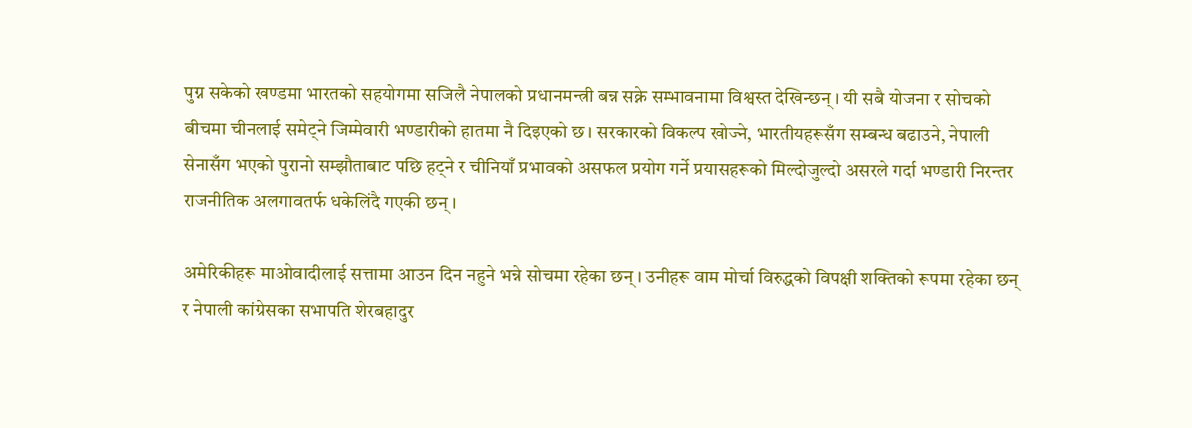पुग्न सकेको खण्डमा भारतको सहयोगमा सजिलै नेपालको प्रधानमन्त्री बन्न सक्ने सम्भावनामा विश्वस्त देखिन्छन्। यी सबै योजना र सोचको बीचमा चीनलाई समेट्ने जिम्मेवारी भण्डारीको हातमा नै दिइएको छ। सरकारको विकल्प खोज्ने, भारतीयहरूसँग सम्बन्ध बढाउने, नेपाली सेनासँग भएको पुरानो सम्झौताबाट पछि हट्ने र चीनियाँ प्रभावको असफल प्रयोग गर्ने प्रयासहरूको मिल्दोजुल्दो असरले गर्दा भण्डारी निरन्तर राजनीतिक अलगावतर्फ धकेलिंदै गएकी छन्।

अमेरिकीहरू माओवादीलाई सत्तामा आउन दिन नहुने भन्ने सोचमा रहेका छन्। उनीहरू वाम मोर्चा विरुद्धको विपक्षी शक्तिको रूपमा रहेका छन् र नेपाली कांग्रेसका सभापति शेरबहादुर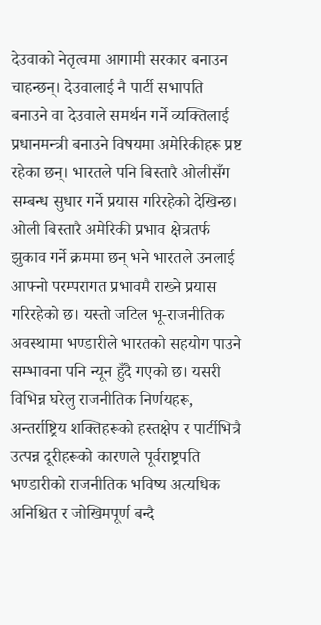देउवाको नेतृत्वमा आगामी सरकार बनाउन चाहन्छन्। देउवालाई नै पार्टी सभापति बनाउने वा देउवाले समर्थन गर्ने व्यक्तिलाई प्रधानमन्त्री बनाउने विषयमा अमेरिकीहरू प्रष्ट रहेका छन्। भारतले पनि बिस्तारै ओलीसँग सम्बन्ध सुधार गर्ने प्रयास गरिरहेको देखिन्छ। ओली बिस्तारै अमेरिकी प्रभाव क्षेत्रतर्फ झुकाव गर्ने क्रममा छन् भने भारतले उनलाई आफ्नो परम्परागत प्रभावमै राख्ने प्रयास गरिरहेको छ। यस्तो जटिल भू-राजनीतिक अवस्थामा भण्डारीले भारतको सहयोग पाउने सम्भावना पनि न्यून हुँदै गएको छ। यसरी विभिन्न घरेलु राजनीतिक निर्णयहरू, अन्तर्राष्ट्रिय शक्तिहरूको हस्तक्षेप र पार्टीभित्रै उत्पन्न दूरीहरूको कारणले पूर्वराष्ट्रपति भण्डारीको राजनीतिक भविष्य अत्यधिक अनिश्चित र जोखिमपूर्ण बन्दै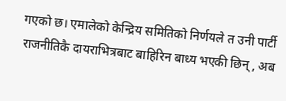गएको छ। एमालेको केन्द्रिय समितिको निर्णयले त उनी पार्टी राजनीतिकै दायराभित्रबाट बाहिरिन बाध्य भएकी छिन्, अब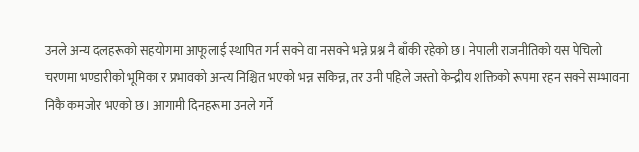उनले अन्य दलहरूको सहयोगमा आफूलाई स्थापित गर्न सक्ने वा नसक्ने भन्ने प्रश्न नै बाँकी रहेको छ। नेपाली राजनीतिको यस पेचिलो चरणमा भण्डारीको भूमिका र प्रभावको अन्त्य निश्चित भएको भन्न सकिन्न, तर उनी पहिले जस्तो केन्द्रीय शक्तिको रूपमा रहन सक्ने सम्भावना निकै कमजोर भएको छ। आगामी दिनहरूमा उनले गर्ने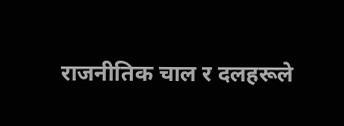राजनीतिक चाल र दलहरूले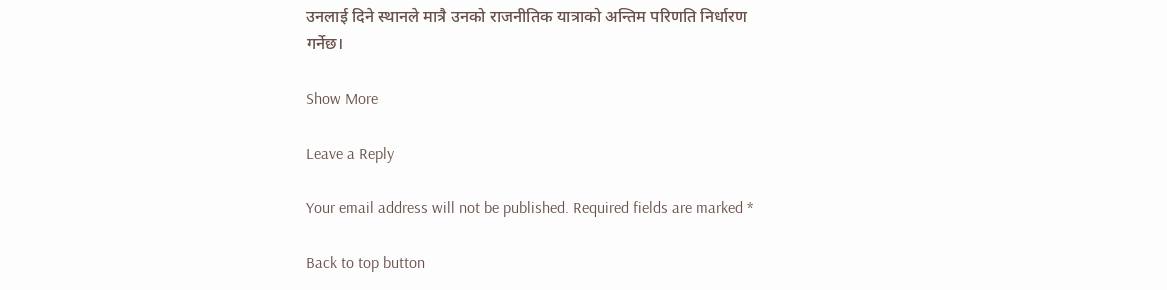उनलाई दिने स्थानले मात्रै उनको राजनीतिक यात्राको अन्तिम परिणति निर्धारण गर्नेछ।

Show More

Leave a Reply

Your email address will not be published. Required fields are marked *

Back to top button